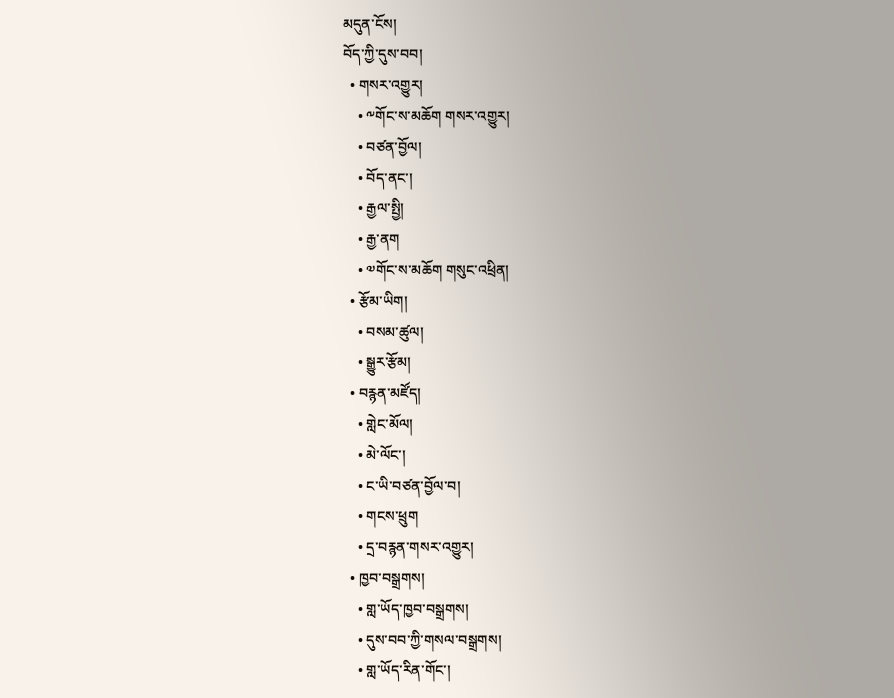མདུན་ངོས།
བོད་ཀྱི་དུས་བབ།
  • གསར་འགྱུར།
    • ༸གོང་ས་མཆོག གསར་འགྱུར།
    • བཙན་བྱོལ།
    • བོད་ནང་།
    • རྒྱལ་སྤྱི།
    • རྒྱ་ནག
    • ༧གོང་ས་མཆོག གསུང་འཕྲིན།
  • རྩོམ་ཡིག།
    • བསམ་ཚུལ།
    • སྒྱུར་རྩོམ།
  • བརྙན་མཛོད།
    • གླེང་མོལ།
    • མེ་ལོང་།
    • ང་ཡི་བཙན་བྱོལ་བ།
    • གངས་ཕྲུག
    • དྲ་བརྙན་གསར་འགྱུར།
  • ཁྱབ་བསྒྲགས།
    • གླ་ཡོད་ཁྱབ་བསྒྲགས།
    • དུས་བབ་ཀྱི་གསལ་བསྒྲགས།
    • གླ་ཡོད་རིན་གོང་།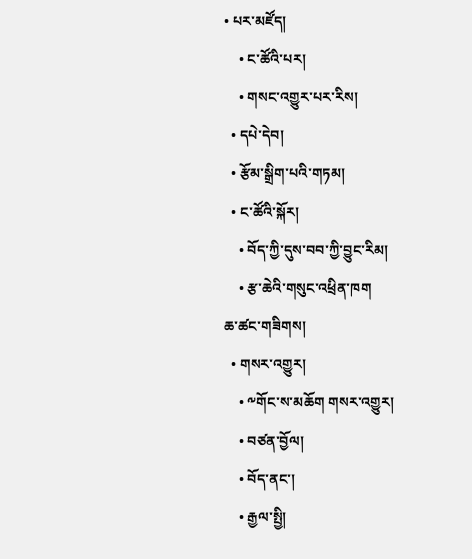• པར་མཛོད།
    • ང་ཚོའི་པར།
    • གསང་འགྱུར་པར་རིས།
  • དཔེ་དེབ།
  • རྩོམ་སྒྲིག་པའི་གཏམ།
  • ང་ཚོའི་སྐོར།
    • བོད་ཀྱི་དུས་བབ་ཀྱི་བྱུང་རིམ།
    • རྩ་ཆེའི་གསུང་འཕྲིན་ཁག
ཆ་ཚང་གཟིགས།
  • གསར་འགྱུར།
    • ༸གོང་ས་མཆོག གསར་འགྱུར།
    • བཙན་བྱོལ།
    • བོད་ནང་།
    • རྒྱལ་སྤྱི།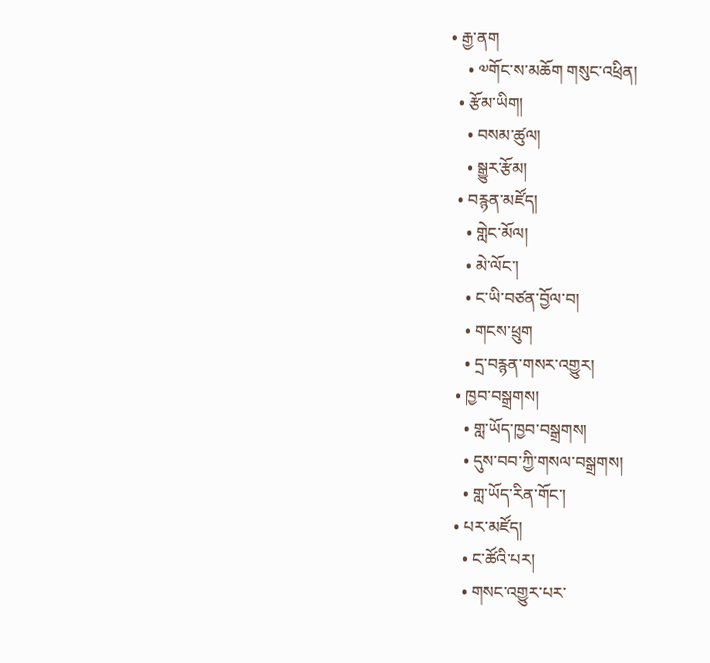• རྒྱ་ནག
    • ༧གོང་ས་མཆོག གསུང་འཕྲིན།
  • རྩོམ་ཡིག།
    • བསམ་ཚུལ།
    • སྒྱུར་རྩོམ།
  • བརྙན་མཛོད།
    • གླེང་མོལ།
    • མེ་ལོང་།
    • ང་ཡི་བཙན་བྱོལ་བ།
    • གངས་ཕྲུག
    • དྲ་བརྙན་གསར་འགྱུར།
  • ཁྱབ་བསྒྲགས།
    • གླ་ཡོད་ཁྱབ་བསྒྲགས།
    • དུས་བབ་ཀྱི་གསལ་བསྒྲགས།
    • གླ་ཡོད་རིན་གོང་།
  • པར་མཛོད།
    • ང་ཚོའི་པར།
    • གསང་འགྱུར་པར་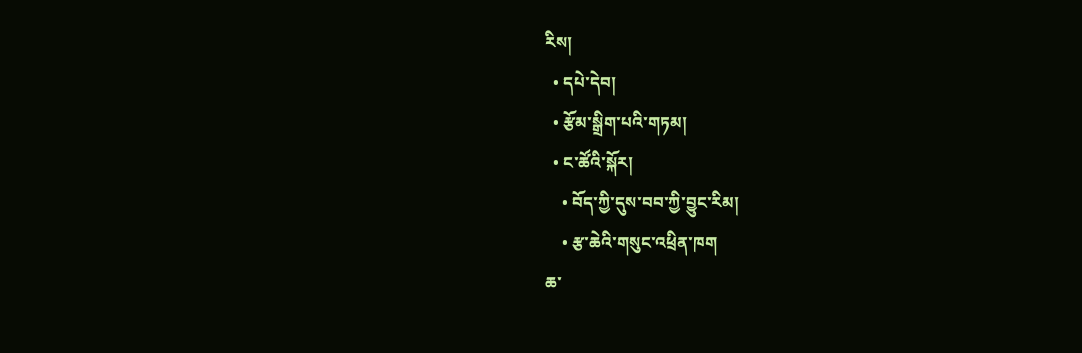རིས།
  • དཔེ་དེབ།
  • རྩོམ་སྒྲིག་པའི་གཏམ།
  • ང་ཚོའི་སྐོར།
    • བོད་ཀྱི་དུས་བབ་ཀྱི་བྱུང་རིམ།
    • རྩ་ཆེའི་གསུང་འཕྲིན་ཁག
ཆ་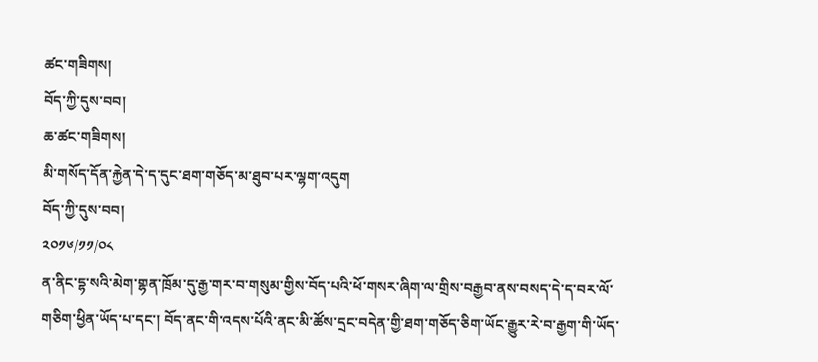ཚང་གཟིགས།
བོད་ཀྱི་དུས་བབ།
ཆ་ཚང་གཟིགས།
མི་གསོད་དོན་རྐྱེན་དེ་ད་དུང་ཐག་གཅོད་མ་ཐུབ་པར་ལྷག་འདུག
བོད་ཀྱི་དུས་བབ།
༢༠༡༦/༡༡/༠༨
ན་ནིང་དྷ་སའི་མེག་གྷན་ཁྲོམ་དུ་རྒྱ་གར་བ་གསུམ་གྱིས་བོད་པའི་ཕོ་གསར་ཞིག་ལ་གྲིས་བརྒྱབ་ནས་བསད་དེ་ད་བར་ལོ་གཅིག་ཕྱིན་ཡོད་པ་དང་། བོད་ནང་གི་འདས་པོའི་ནང་མི་ཚོས་དྲང་བདེན་གྱི་ཐག་གཅོད་ཅིག་ཡོང་རྒྱུར་རེ་བ་རྒྱག་གི་ཡོད་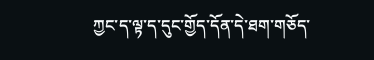ཀྱང་ད་ལྟ་ད་དུང་གྱོད་དོན་དེ་ཐག་གཅོད་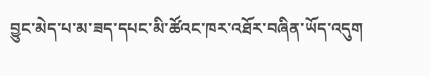བྱུང་མེད་པ་མ་ཟད་དཔང་མི་ཚོའང་ཁར་འཐོར་བཞིན་ཡོད་འདུག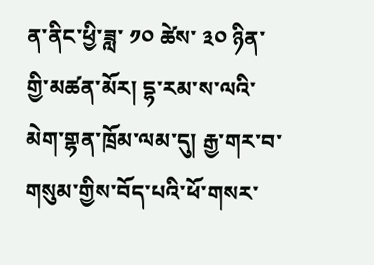ན་ནིང་ཕྱི་ཟླ་ ༡༠ ཚེས་ ༣༠ ཉིན་གྱི་མཚན་མོར། དྷ་རམ་ས་ལའི་མེག་གྷན་ཁྲོམ་ལམ་དུ། རྒྱ་གར་བ་གསུམ་གྱིས་བོད་པའི་ཕོ་གསར་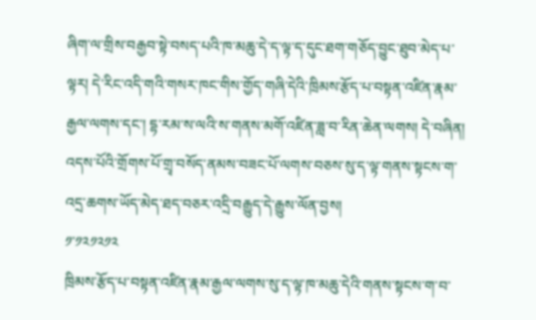ཞིག་ལ་གྲིས་བརྒྱབ་སྟེ་བསད་པའི་ཁ་མཆུ་དེ་ད་ལྟ་ད་དུང་ཐག་གཅོད་བྱུང་ཐུབ་མེད་པ་ལྟར། དེ་རིང་འདི་གའི་གསར་ཁང་གིས་གྱོད་གཞི་དེའི་ཁྲིམས་རྩོད་པ་བསྟན་འཛིན་རྣམ་རྒྱལ་ལགས་དང་། དྷ་རམ་ས་ལའི་ས་གནས་མགོ་འཛིན་ཟླ་བ་རིན་ཆེན་ལགས། དེ་བཞིན། འདས་པོའི་གྲོགས་པོ་གྲྭ་བསོད་ནམས་བཟང་པོ་ལགས་བཅས་སུ་ད་ལྟ་གནས་སྟངས་ག་འདྲ་ཆགས་ཡོད་མེད་ཐད་བཅར་འདྲི་བརྒྱུད་དེ་རྒྱུས་ལོན་བྱས།
༡་༡༢༡༢༡༢
ཁྲིམས་རྩོད་པ་བསྟན་འཛིན་རྣམ་རྒྱལ་ལགས་སུ་ད་ལྟ་ཁ་མཆུ་དེའི་གནས་སྟངས་ག་བ་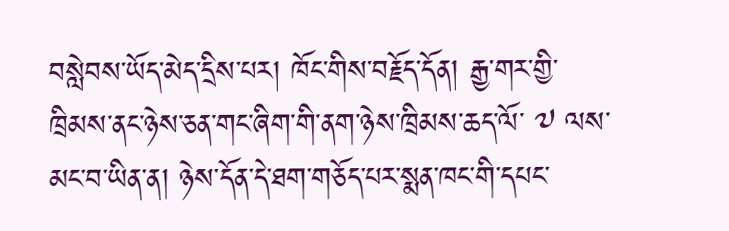བསླེབས་ཡོད་མེད་དྲིས་པར། ཁོང་གིས་བརྗོད་དོན། རྒྱ་གར་གྱི་ཁྲིམས་ནང་ཉེས་ཅན་གང་ཞིག་གི་ནག་ཉེས་ཁྲིམས་ཆད་ལོ་ ༧ ལས་མང་བ་ཡིན་ན། ཉེས་དོན་དེ་ཐག་གཅོད་པར་སྨན་ཁང་གི་དཔང་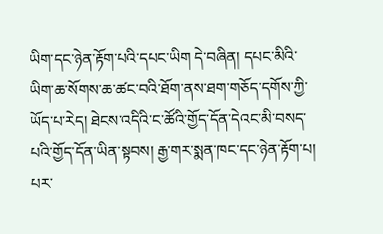ཡིག་དང་ཉེན་རྟོག་པའི་དཔང་ཡིག དེ་བཞིན། དཔང་མིའི་ཡིག་ཆ་སོགས་ཆ་ཚང་བའི་ཐོག་ནས་ཐག་གཅོད་དགོས་ཀྱི་ཡོད་པ་རེད། ཐེངས་འདིའི་ང་ཚོའི་གྱོད་དོན་དེའང་མི་བསད་པའི་གྱོད་དོན་ཡིན་སྟབས། རྒྱ་གར་སྨན་ཁང་དང་ཉེན་རྟོག་པ། པར་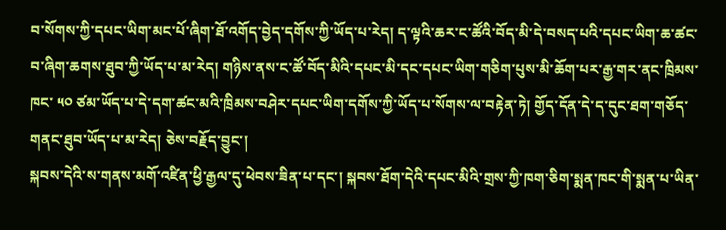བ་སོགས་ཀྱི་དཔང་ཡིག་མང་པོ་ཞིག་ཐོ་འགོད་བྱེད་དགོས་ཀྱི་ཡོད་པ་རེད། ད་ལྟའི་ཆར་ང་ཚོའི་བོད་མི་དེ་བསད་པའི་དཔང་ཡིག་ཆ་ཚང་བ་ཞིག་ཆགས་ཐུབ་ཀྱི་ཡོད་པ་མ་རེད། གཉིས་ནས་ང་ཚོ་བོད་མིའི་དཔང་མི་དང་དཔང་ཡིག་གཅིག་པུས་མི་ཆོག་པར་རྒྱ་གར་ནང་ཁྲིམས་ཁང་ ༥༠ ཙམ་ཡོད་པ་དེ་དག་ཚང་མའི་ཁྲིམས་བཤེར་དཔང་ཡིག་དགོས་ཀྱི་ཡོད་པ་སོགས་ལ་བརྟེན་ཏེ། གྱོད་དོན་དེ་ད་དུང་ཐག་གཅོད་གནང་ཐུབ་ཡོད་པ་མ་རེད། ཅེས་བརྗོད་བྱུང་།
སྐབས་དེའི་ས་གནས་མགོ་འཛིན་ཕྱི་རྒྱལ་དུ་ཕེབས་ཟིན་པ་དང་། སྐབས་ཐོག་དེའི་དཔང་མིའི་གྲས་ཀྱི་ཁག་ཅིག་སྨན་ཁང་གི་སྨན་པ་ཡིན་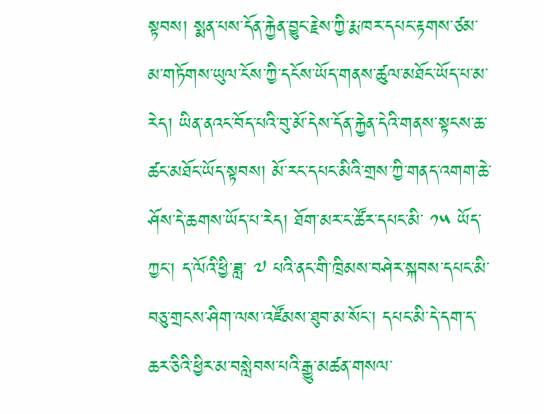སྟབས། སྨན་པས་དོན་རྐྱེན་བྱུང་རྗེས་ཀྱི་རྨ་ཁར་དཔང་རྟགས་ཙམ་མ་གཏོགས་ཡུལ་ངོས་ཀྱི་དངོས་ཡོད་གནས་ཚུལ་མཐོང་ཡོད་པ་མ་རེད། ཡིན་ནའང་བོད་པའི་བུ་མོ་དེས་དོན་རྐྱེན་དེའི་གནས་སྟངས་ཆ་ཚང་མཐོང་ཡོད་སྟབས། མོ་རང་དཔང་མིའི་གྲས་ཀྱི་གནད་འགག་ཆེ་ཤོས་དེ་ཆགས་ཡོད་པ་རེད། ཐོག་མར་ང་ཚོར་དཔང་མི་ ༡༥ ཡོད་ཀྱང་། ད་ལོའི་ཕྱི་ཟླ་ ༧ པའི་ནང་གི་ཁྲིམས་བཤེར་སྐབས་དཔང་མི་བཅུ་གྲངས་ཤིག་ལས་འཛོམས་ཐུབ་མ་སོང་། དཔང་མི་དེ་དག་ད་ཆར་ཅིའི་ཕྱིར་མ་བསླེབས་པའི་རྒྱུ་མཚན་གསལ་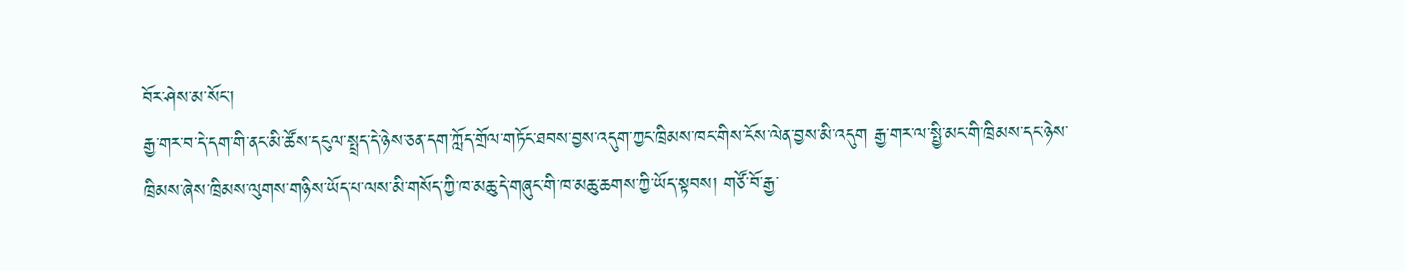བོར་ཤེས་མ་སོང་།
རྒྱ་གར་བ་དེ་དག་གི་ནང་མི་ཚོས་དངུལ་སྤྲད་དེ་ཉེས་ཅན་དག་ཀློད་གྲོལ་གཏོང་ཐབས་བྱས་འདུག་ཀྱང་ཁྲིམས་ཁང་གིས་ངོས་ལེན་བྱས་མི་འདུག རྒྱ་གར་ལ་སྤྱི་མང་གི་ཁྲིམས་དང་ཉེས་ཁྲིམས་ཞེས་ཁྲིམས་ལུགས་གཉིས་ཡོད་པ་ལས་མི་གསོད་ཀྱི་ཁ་མཆུ་དེ་གཞུང་གི་ཁ་མཆུ་ཆགས་ཀྱི་ཡོད་སྟབས། གཙོ་བོ་རྒྱ་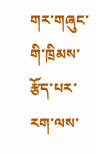གར་གཞུང་གི་ཁྲིམས་རྩོད་པར་རག་ལས་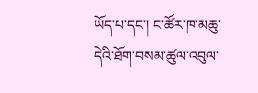ཡོད་པ་དང་། ང་ཚོར་ཁ་མཆུ་དེའི་ཐོག་བསམ་ཚུལ་འབུལ་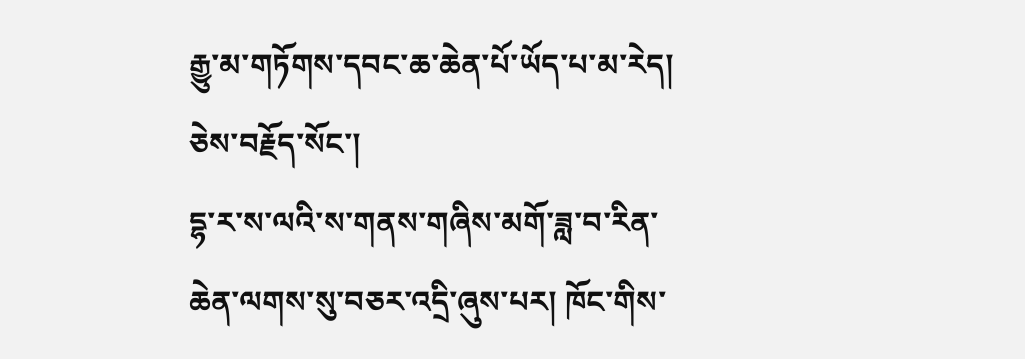རྒྱུ་མ་གཏོགས་དབང་ཆ་ཆེན་པོ་ཡོད་པ་མ་རེད། ཅེས་བརྗོད་སོང་།
དྷ་ར་ས་ལའི་ས་གནས་གཞིས་མགོ་ཟླ་བ་རིན་ཆེན་ལགས་སུ་བཅར་འདྲི་ཞུས་པར། ཁོང་གིས་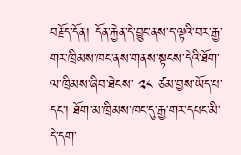བརྗོད་དོན། དོན་རྐྱེན་དེ་བྱུང་ནས་ད་ལྟའི་བར་རྒྱ་གར་ཁྲིམས་ཁང་ནས་གནས་སྟངས་དེའི་ཐོག་ལ་ཁྲིམས་ཞིབ་ཐེངས་ ༢༨ ཙམ་བྱས་ཡོད་པ་དང་། ཐོག་མ་ཁྲིམས་ཁང་དུ་རྒྱ་གར་དཔང་མི་དེ་དག་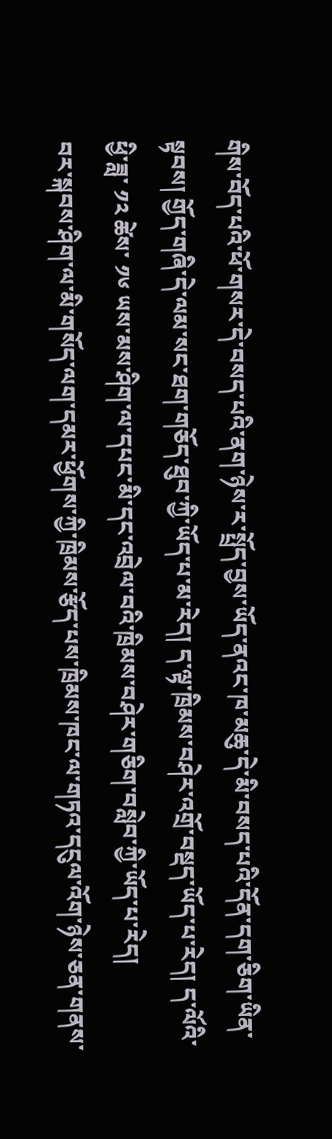གིས་བོད་པའི་ཕོ་གསར་དེ་བསད་པའི་ནག་ཉེས་ར་སྤྲོད་བྱས་ཡོད་ནའང་ཁ་མཆུ་དེ་མི་བསད་པའི་དོན་དག་ཅིག་ཡིན་སྟབས། གྱོད་གཞི་དེ་ལམ་སང་ཐག་གཅོད་ཐུབ་ཀྱི་ཡོད་པ་མ་རེད། ད་ལྟ་ཁྲིམས་བཤེར་འགྲོ་བསྡད་ཡོད་པ་རེད། ད་ལོའི་ཕྱི་ཟླ་ ༡༢ ཚེས་ ༡༦ ཡས་མས་ཤིག་ལ་དཔང་མི་དང་འབྲེལ་བའི་ཁྲིམས་བཤེར་གཅིག་བསླེབ་ཀྱི་ཡོད་པ་རེད།
བར་སྐབས་ཤིག་ལ་མི་གསོད་ལག་དམར་ཕྱོགས་ཀྱི་ཁྲིམས་རྩོད་པས་ཁྲིམས་ཁང་ལ་གཏའ་དངུལ་འོག་ཉེས་ཅན་གནས་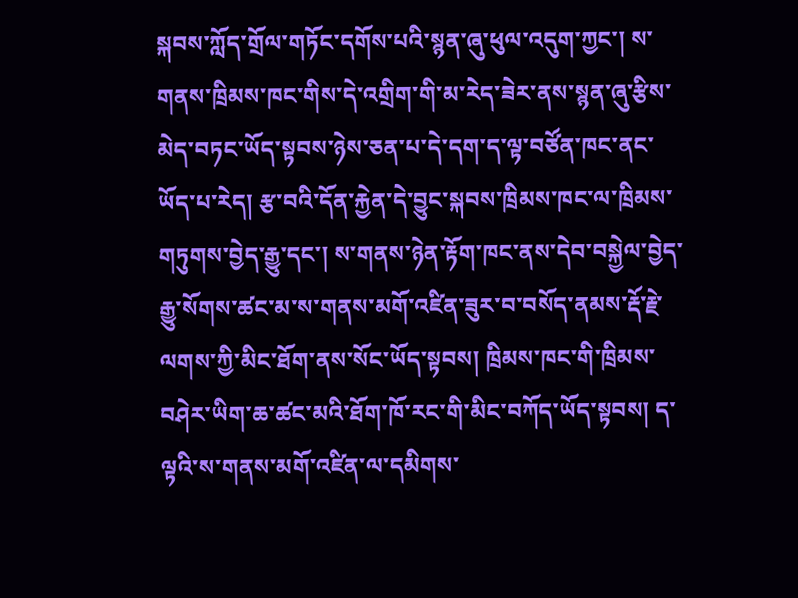སྐབས་ཀློད་གྲོལ་གཏོང་དགོས་པའི་སྙན་ཞུ་ཕུལ་འདུག་ཀྱང་། ས་གནས་ཁྲིམས་ཁང་གིས་དེ་འགྲིག་གི་མ་རེད་ཟེར་ནས་སྙན་ཞུ་རྩིས་མེད་བཏང་ཡོད་སྟབས་ཉེས་ཅན་པ་དེ་དག་ད་ལྟ་བཙོན་ཁང་ནང་ཡོད་པ་རེད། རྩ་བའི་དོན་རྐྱེན་དེ་བྱུང་སྐབས་ཁྲིམས་ཁང་ལ་ཁྲིམས་གཏུགས་བྱེད་རྒྱུ་དང་། ས་གནས་ཉེན་རྟོག་ཁང་ནས་དེབ་བསྐྱེལ་བྱེད་རྒྱུ་སོགས་ཚང་མ་ས་གནས་མགོ་འཛིན་ཟུར་བ་བསོད་ནམས་རྡོ་རྗེ་ལགས་ཀྱི་མིང་ཐོག་ནས་སོང་ཡོད་སྟབས། ཁྲིམས་ཁང་གི་ཁྲིམས་བཤེར་ཡིག་ཆ་ཚང་མའི་ཐོག་ཁོ་རང་གི་མིང་བཀོད་ཡོད་སྟབས། ད་ལྟའི་ས་གནས་མགོ་འཛིན་ལ་དམིགས་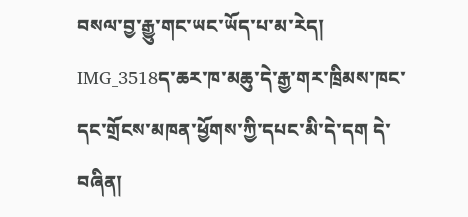བསལ་བྱ་རྒྱུ་གང་ཡང་ཡོད་པ་མ་རེད།
IMG_3518ད་ཆར་ཁ་མཆུ་དེ་རྒྱ་གར་ཁྲིམས་ཁང་དང་གྲོངས་མཁན་ཕྱོགས་ཀྱི་དཔང་མི་དེ་དག དེ་བཞིན།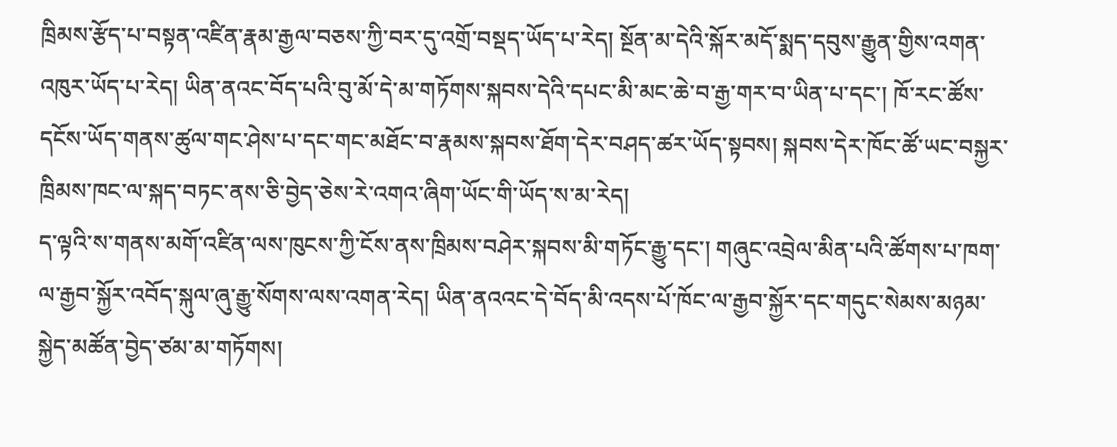ཁྲིམས་རྩོད་པ་བསྟན་འཛིན་རྣམ་རྒྱལ་བཅས་ཀྱི་བར་དུ་འགྲོ་བསྡད་ཡོད་པ་རེད། སྔོན་མ་དེའི་སྐོར་མདོ་སྨད་དབུས་རྒྱུན་གྱིས་འགན་འཁུར་ཡོད་པ་རེད། ཡིན་ནའང་བོད་པའི་བུ་མོ་དེ་མ་གཏོགས་སྐབས་དེའི་དཔང་མི་མང་ཆེ་བ་རྒྱ་གར་བ་ཡིན་པ་དང་། ཁོ་རང་ཚོས་དངོས་ཡོད་གནས་ཚུལ་གང་ཤེས་པ་དང་གང་མཐོང་བ་རྣམས་སྐབས་ཐོག་དེར་བཤད་ཚར་ཡོད་སྟབས། སྐབས་དེར་ཁོང་ཚོ་ཡང་བསྐྱར་ཁྲིམས་ཁང་ལ་སྐད་བཏང་ནས་ཅི་བྱེད་ཅེས་རེ་འགའ་ཞིག་ཡོང་གི་ཡོད་ས་མ་རེད།
ད་ལྟའི་ས་གནས་མགོ་འཛིན་ལས་ཁུངས་ཀྱི་ངོས་ནས་ཁྲིམས་བཤེར་སྐབས་མི་གཏོང་རྒྱུ་དང་། གཞུང་འབྲེལ་མིན་པའི་ཚོགས་པ་ཁག་ལ་རྒྱབ་སྐྱོར་འབོད་སྐུལ་ཞུ་རྒྱུ་སོགས་ལས་འགན་རེད། ཡིན་ནའའང་དེ་བོད་མི་འདས་པོ་ཁོང་ལ་རྒྱབ་སྐྱོར་དང་གདུང་སེམས་མཉམ་སྐྱེད་མཚོན་བྱེད་ཙམ་མ་གཏོགས།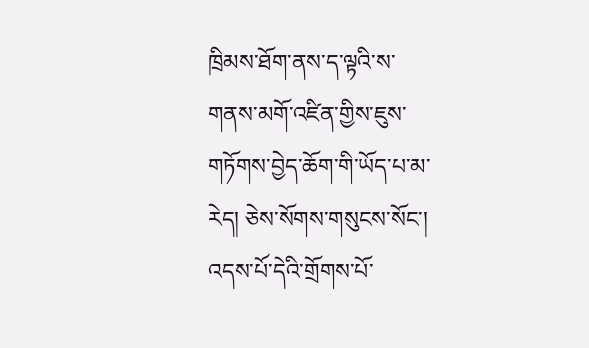ཁྲིམས་ཐོག་ནས་ད་ལྟའི་ས་གནས་མགོ་འཛིན་གྱིས་ཇུས་གཏོགས་བྱེད་ཆོག་གི་ཡོད་པ་མ་རེད། ཅེས་སོགས་གསུངས་སོང་།
འདས་པོ་དེའི་གྲོགས་པོ་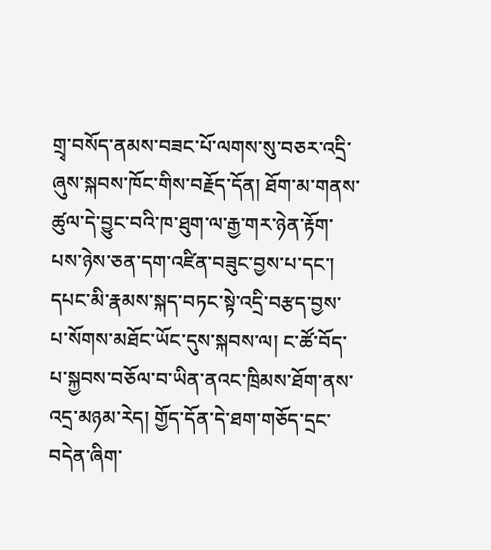གྲྭ་བསོད་ནམས་བཟང་པོ་ལགས་སུ་བཅར་འདྲི་ཞུས་སྐབས་ཁོང་གིས་བརྗོད་དོན། ཐོག་མ་གནས་ཚུལ་དེ་བྱུང་བའི་ཁ་ཐུག་ལ་རྒྱ་གར་ཉེན་རྟོག་པས་ཉེས་ཅན་དག་འཛིན་བཟུང་བྱས་པ་དང་། དཔང་མི་རྣམས་སྐད་བཏང་སྟེ་འདྲི་བརྩད་བྱས་པ་སོགས་མཐོང་ཡོང་དུས་སྐབས་ལ། ང་ཚོ་བོད་པ་སྐྱབས་བཅོལ་བ་ཡིན་ནའང་ཁྲིམས་ཐོག་ནས་འདྲ་མཉམ་རེད། གྱོད་དོན་དེ་ཐག་གཅོད་དྲང་བདེན་ཞིག་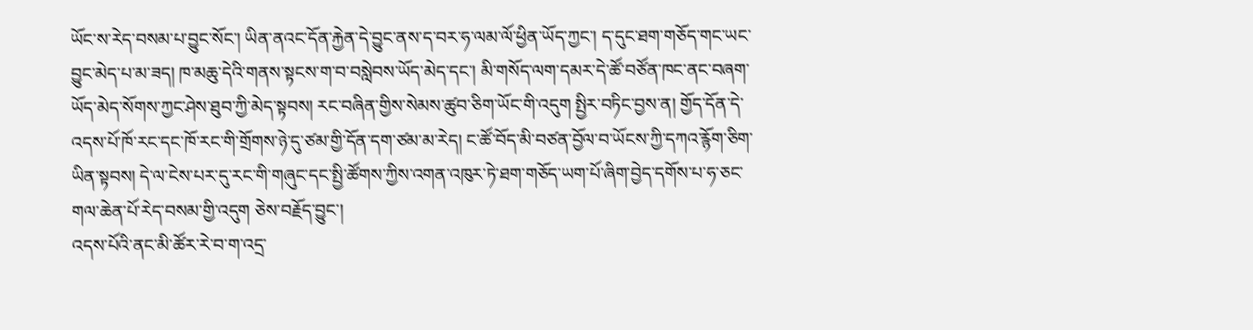ཡོང་ས་རེད་བསམ་པ་བྱུང་སོང་། ཡིན་ནའང་དོན་རྐྱེན་དེ་བྱུང་ནས་ད་བར་ཧ་ལམ་ལོ་ཕྱིན་ཡོད་ཀྱང་། ད་དུང་ཐག་གཅོད་གང་ཡང་བྱུང་མེད་པ་མ་ཟད། ཁ་མཆུ་དེའི་གནས་སྟངས་ག་བ་བསླེབས་ཡོད་མེད་དང་། མི་གསོད་ལག་དམར་དེ་ཚོ་བཙོན་ཁང་ནང་བཞག་ཡོད་མེད་སོགས་ཀྱང་ཤེས་ཐུབ་ཀྱི་མེད་སྟབས། རང་བཞིན་གྱིས་སེམས་ཚུབ་ཅིག་ཡོང་གི་འདུག སྤྱིར་བཏིང་བྱས་ན། གྱོད་དོན་དེ་འདས་པོ་ཁོ་རང་དང་ཁོ་རང་གི་གྲོགས་ཉེ་དུ་ཙམ་གྱི་དོན་དག་ཙམ་མ་རེད། ང་ཚོ་བོད་མི་བཙན་བྱོལ་བ་ཡོངས་ཀྱི་དཀའ་རྙོག་ཅིག་ཡིན་སྟབས། དེ་ལ་ངེས་པར་དུ་རང་གི་གཞུང་དང་སྤྱི་ཚོགས་ཀྱིས་འགན་འཁུར་ཏེ་ཐག་གཅོད་ཡག་པོ་ཞིག་བྱེད་དགོས་པ་ཧ་ཅང་གལ་ཆེན་པོ་རེད་བསམ་གྱི་འདུག ཅེས་བརྗོད་བྱུང་།
འདས་པོའི་ནང་མི་ཚོར་རེ་བ་ག་འདྲ་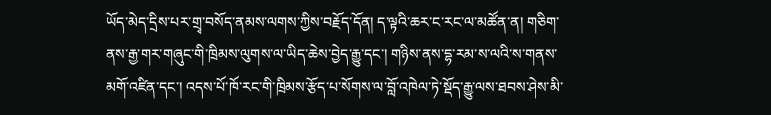ཡོད་མེད་དྲིས་པར་གྲྭ་བསོད་ནམས་ལགས་ཀྱིས་བརྗོད་དོན། ད་ལྟའི་ཆར་ང་རང་ལ་མཚོན་ན། གཅིག་ནས་རྒྱ་གར་གཞུང་གི་ཁྲིམས་ལུགས་ལ་ཡིད་ཆེས་བྱེད་རྒྱུ་དང་། གཉིས་ནས་དྷ་རམ་ས་ལའི་ས་གནས་མགོ་འཛིན་དང་། འདས་པོ་ཁོ་རང་གི་ཁྲིམས་རྩོད་པ་སོགས་ལ་བློ་འཁེལ་ཏེ་སྡོད་རྒྱུ་ལས་ཐབས་ཤེས་མི་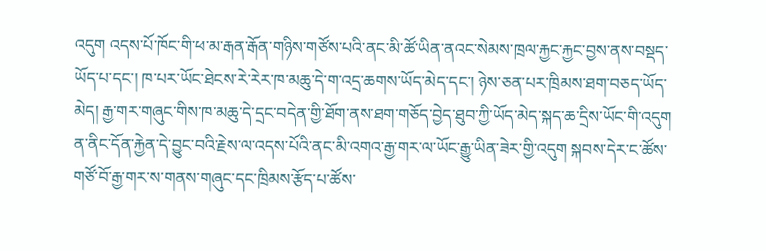འདུག འདས་པོ་ཁོང་གི་ཕ་མ་རྒན་རྒོན་གཉིས་གཙོས་པའི་ནང་མི་ཚོ་ཡིན་ནའང་སེམས་ཁྲལ་རྐྱང་རྐྱང་བྱས་ནས་བསྡད་ཡོད་པ་དང་། ཁ་པར་ཡོང་ཐེངས་རེ་རེར་ཁ་མཆུ་དེ་ག་འདྲ་ཆགས་ཡོད་མེད་དང་། ཉེས་ཅན་པར་ཁྲིམས་ཐག་བཅད་ཡོད་མེད། རྒྱ་གར་གཞུང་གིས་ཁ་མཆུ་དེ་དྲང་བདེན་གྱི་ཐོག་ནས་ཐག་གཅོད་བྱེད་ཐུབ་ཀྱི་ཡོད་མེད་སྐད་ཆ་དྲིས་ཡོང་གི་འདུག
ན་ནིང་དོན་རྐྱེན་དེ་བྱུང་བའི་རྗེས་ལ་འདས་པོའི་ནང་མི་འགའ་རྒྱ་གར་ལ་ཡོང་རྒྱུ་ཡིན་ཟེར་གྱི་འདུག སྐབས་དེར་ང་ཚོས་གཙོ་བོ་རྒྱ་གར་ས་གནས་གཞུང་དང་ཁྲིམས་རྩོད་པ་ཚོས་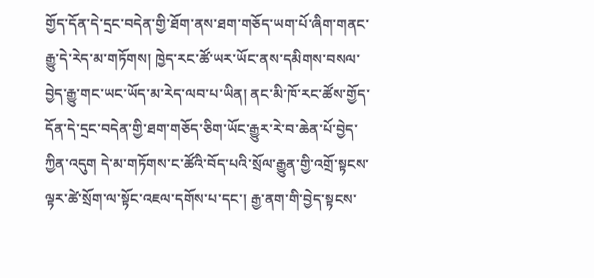གྱོད་དོན་དེ་དྲང་བདེན་གྱི་ཐོག་ནས་ཐག་གཅོད་ཡག་པོ་ཞིག་གནང་རྒྱུ་དེ་རེད་མ་གཏོགས། ཁྱེད་རང་ཚོ་ཡར་ཡོང་ནས་དམིགས་བསལ་བྱེད་རྒྱུ་གང་ཡང་ཡོད་མ་རེད་ལབ་པ་ཡིན། ནང་མི་ཁོ་རང་ཚོས་གྱོད་དོན་དེ་དྲང་བདེན་གྱི་ཐག་གཅོད་ཅིག་ཡོང་རྒྱུར་རེ་བ་ཆེན་པོ་བྱེད་ཀྱིན་འདུག དེ་མ་གཏོགས་ང་ཚོའི་བོད་པའི་སྲོལ་རྒྱུན་གྱི་འགྲོ་སྟངས་ལྟར་ཚེ་སྲོག་ལ་སྟོང་འཇལ་དགོས་པ་དང་། རྒྱ་ནག་གི་བྱེད་སྟངས་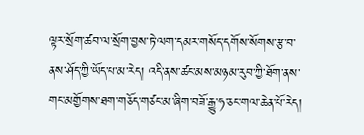ལྟར་སྲོག་ཚབ་ལ་སྲོག་བྱས་ཏེ་ལག་དམར་གསོད་དགོས་སོགས་རྩ་བ་ནས་ཤོད་ཀྱི་ཡོད་པ་མ་རེད། འདི་ནས་ཚང་མས་མཉམ་རུབ་ཀྱི་ཐོག་ནས་གང་མགྱོགས་ཐག་གཅོད་གཙང་མ་ཞིག་བཟོ་རྒྱུ་ཧ་ཅང་གལ་ཆེན་པོ་རེད།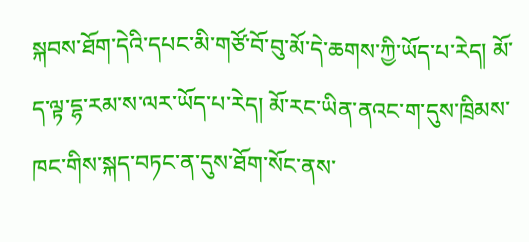སྐབས་ཐོག་དེའི་དཔང་མི་གཙོ་བོ་བུ་མོ་དེ་ཆགས་ཀྱི་ཡོད་པ་རེད། མོ་ད་ལྟ་དྷ་རམ་ས་ལར་ཡོད་པ་རེད། མོ་རང་ཡིན་ནའང་ག་དུས་ཁྲིམས་ཁང་གིས་སྐད་བཏང་ན་དུས་ཐོག་སོང་ནས་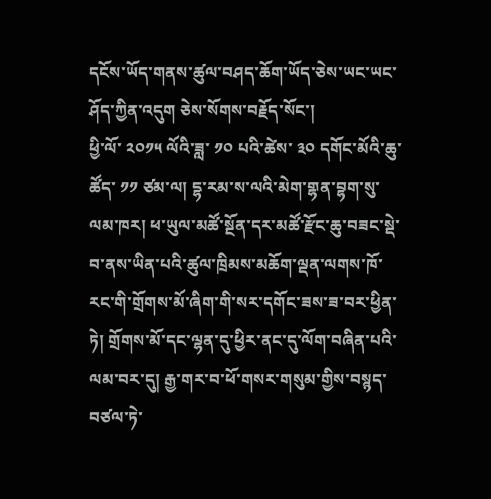དངོས་ཡོད་གནས་ཚུལ་བཤད་ཆོག་ཡོད་ཅེས་ཡང་ཡང་ཤོད་ཀྱིན་འདུག ཅེས་སོགས་བརྗོད་སོང་།
ཕྱི་ལོ་ ༢༠༡༥ ལོའི་ཟླ་ ༡༠ པའི་ཚེས་ ༣༠ དགོང་མོའི་ཆུ་ཚོད་ ༡༡ ཙམ་ལ། དྷ་རམ་ས་ལའི་མེག་གྷན་བྷག་སུ་ལམ་ཁར། ཕ་ཡུལ་མཚོ་སྔོན་དར་མཚོ་རྫོང་ཆུ་བཟང་སྡེ་བ་ནས་ཡིན་པའི་ཚུལ་ཁྲིམས་མཆོག་ལྡན་ལགས་ཁོ་རང་གི་གྲོགས་མོ་ཞིག་གི་སར་དགོང་ཟས་ཟ་བར་ཕྱིན་ཏེ། གྲོགས་མོ་དང་ལྷན་དུ་ཕྱིར་ནང་དུ་ལོག་བཞིན་པའི་ལམ་བར་དུ། རྒྱ་གར་བ་ཕོ་གསར་གསུམ་གྱིས་བསྙད་བཙལ་ཏེ་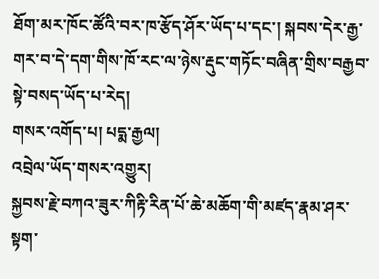ཐོག་མར་ཁོང་ཚོའི་བར་ཁ་རྩོད་ཤོར་ཡོད་པ་དང་། སྐབས་དེར་རྒྱ་གར་བ་དེ་དག་གིས་ཁོ་རང་ལ་ཉེས་རྡུང་གཏོང་བཞིན་གྲིས་བརྒྱབ་སྟེ་བསད་ཡོད་པ་རེད།
གསར་འགོད་པ། པདྨ་རྒྱལ།
འབྲེལ་ཡོད་གསར་འགྱུར།
སྐྱབས་རྗེ་བཀའ་ཟུར་ཀིརྟི་རིན་པོ་ཆེ་མཆོག་གི་མཛད་རྣམ་ཤར་སྟག་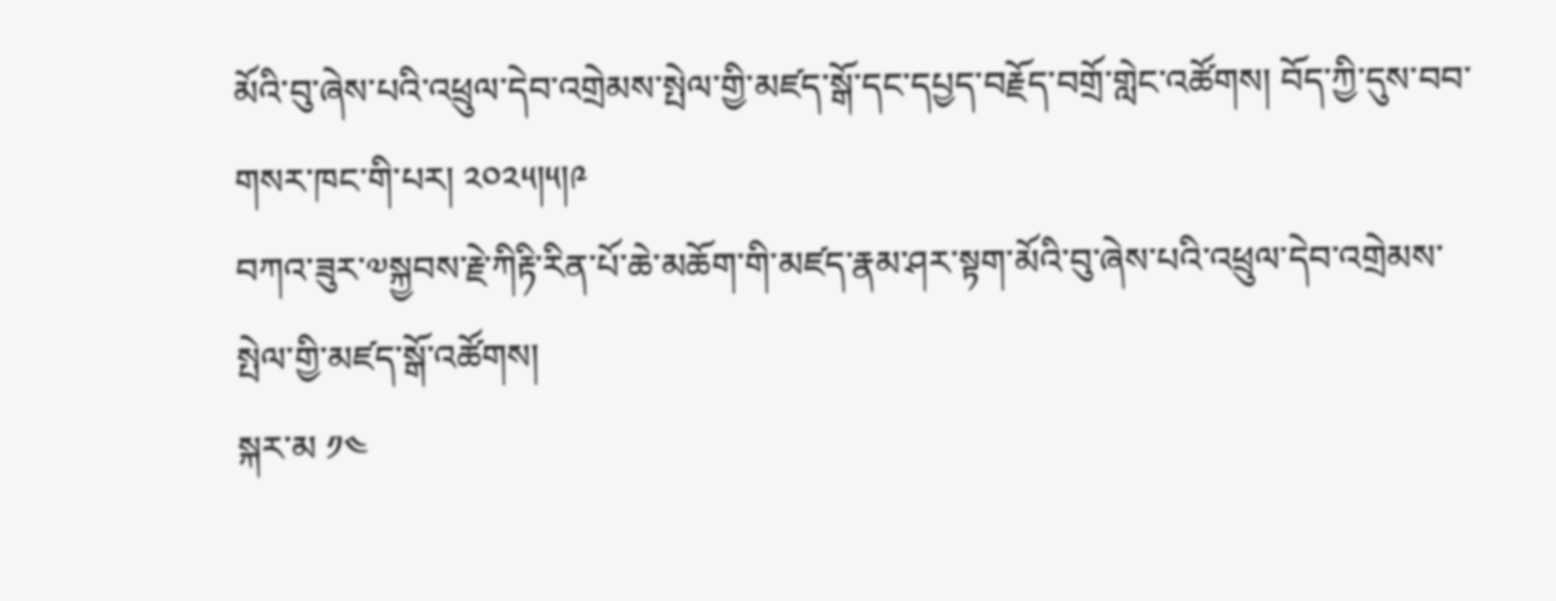མོའི་བུ་ཞེས་པའི་འཕྲུལ་དེབ་འགྲེམས་སྤེལ་གྱི་མཛད་སྒོ་དང་དཔྱད་བརྗོད་བགྲོ་གླེང་འཚོགས། བོད་ཀྱི་དུས་བབ་གསར་ཁང་གི་པར། ༢༠༢༥།༥།༩
བཀའ་ཟུར་༧སྐྱབས་རྗེ་ཀིརྟི་རིན་པོ་ཆེ་མཆོག་གི་མཛད་རྣམ་ཤར་སྟག་མོའི་བུ་ཞེས་པའི་འཕྲུལ་དེབ་འགྲེམས་སྤེལ་གྱི་མཛད་སྒོ་འཚོགས།
སྐར་མ ༡༤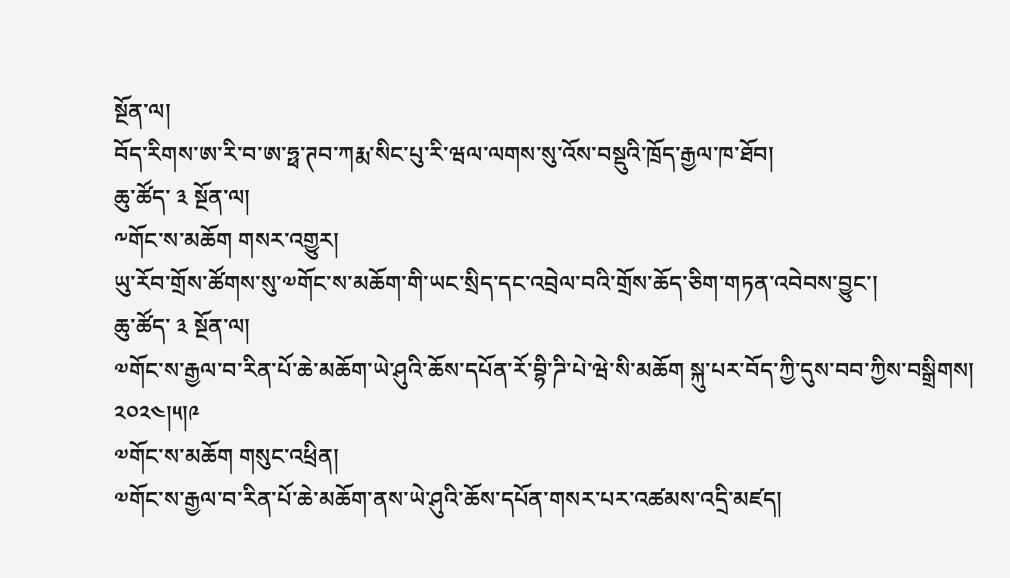སྔོན་ལ།
བོད་རིགས་ཨ་རི་བ་ཨ་ཧྥ་ཊབ་ཀརྨ་སིང་པུ་རི་ཝལ་ལགས་སུ་འོས་བསྡུའི་ཁྲོད་རྒྱལ་ཁ་ཐོབ།
ཆུ་ཚོད་ ༣ སྔོན་ལ།
༸གོང་ས་མཆོག གསར་འགྱུར།
ཡུ་རོབ་གྲོས་ཚོགས་སུ་༧གོང་ས་མཆོག་གི་ཡང་སྲིད་དང་འབྲེལ་བའི་གྲོས་ཆོད་ཅིག་གཏན་འབེབས་བྱུང་།
ཆུ་ཚོད་ ༣ སྔོན་ལ།
༧གོང་ས་རྒྱལ་བ་རིན་པོ་ཆེ་མཆོག་ཡེ་ཤུའི་ཆོས་དཔོན་རོ་བྷི་ཌི་པེ་ཝེ་སི་མཆོག སྐུ་པར་བོད་ཀྱི་དུས་བབ་ཀྱིས་བསྒྲིགས། ༢༠༢༤།༥།༩
༧གོང་ས་མཆོག གསུང་འཕྲིན།
༧གོང་ས་རྒྱལ་བ་རིན་པོ་ཆེ་མཆོག་ནས་ཡེ་ཤུའི་ཆོས་དཔོན་གསར་པར་འཚམས་འདྲི་མཛད།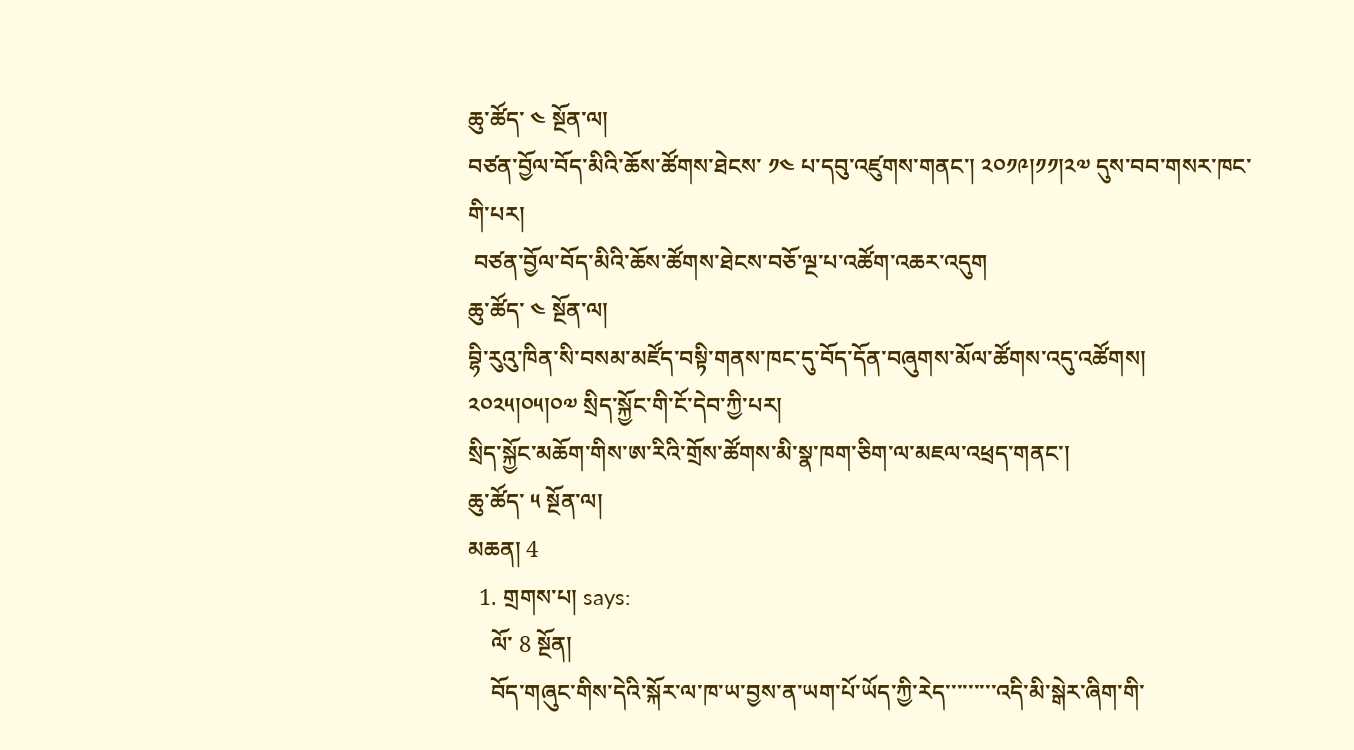ཆུ་ཚོད་ ༤ སྔོན་ལ།
བཙན་བྱོལ་བོད་མིའི་ཆོས་ཚོགས་ཐེངས་ ༡༤ པ་དབུ་འཛུགས་གནང་། ༢༠༡༩།༡༡།༢༧ དུས་བབ་གསར་ཁང་གི་པར།
 བཙན་བྱོལ་བོད་མིའི་ཆོས་ཚོགས་ཐེངས་བཅོ་ལྔ་པ་འཚོག་འཆར་འདུག
ཆུ་ཚོད་ ༤ སྔོན་ལ།
བྷི་རུའུ་ཁིན་སི་བསམ་མཛོད་བསྟི་གནས་ཁང་དུ་བོད་དོན་བཞུགས་མོལ་ཚོགས་འདུ་འཚོགས། ༢༠༢༥།༠༥།༠༧ སྲིད་སྐྱོང་གི་ངོ་དེབ་ཀྱི་པར།
སྲིད་སྐྱོང་མཆོག་གིས་ཨ་རིའི་གྲོས་ཚོགས་མི་སྣ་ཁག་ཅིག་ལ་མཇལ་འཕྲད་གནང་།
ཆུ་ཚོད་ ༥ སྔོན་ལ།
མཆན། 4
  1. གྲགས་པ། says:
    ལོ་ 8 སྔོན།
    བོད་གཞུང་གིས་དེའི་སྐོར་ལ་ཁ་ཡ་བྱས་ན་ཡག་པོ་ཡོད་ཀྱི་རེད་་་་་་་་་འདི་མི་སྒེར་ཞིག་གི་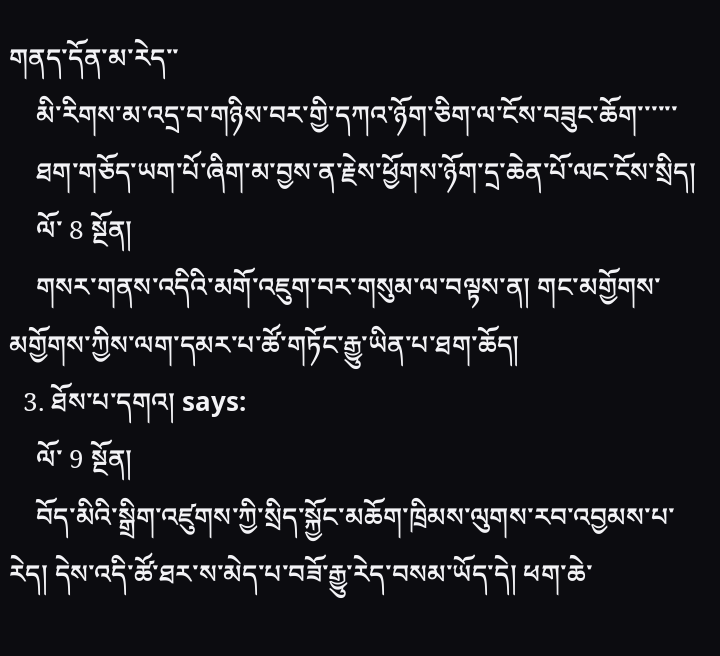གནད་དོན་མ་རེད་་
    མི་རིགས་མ་འདྲ་བ་གཉིས་བར་གྱི་དཀའ་ཉོག་ཅིག་ལ་ངོས་བཟུང་ཆོག་་་་་་
    ཐག་གཅོད་ཡག་པོ་ཞིག་མ་བྱས་ན་རྗེས་ཕྱོགས་ཉོག་དྲ་ཆེན་པོ་ལང་ངོས་སྲིད།
    ལོ་ 8 སྔོན།
    གསར་གནས་འདིའི་མགོ་འཇུག་བར་གསུམ་ལ་བལྟས་ན། གང་མགྱོགས་མགྱོགས་ཀྱིས་ལག་དམར་པ་ཚོ་གཏོང་རྒྱུ་ཡིན་པ་ཐག་ཆོད།
  3. ཐོས་པ་དགའ། says:
    ལོ་ 9 སྔོན།
    བོད་མིའི་སྒྲིག་འཛུགས་ཀྱི་སྲིད་སྐྱོང་མཆོག་ཁྲིམས་ལུགས་རབ་འབྱམས་པ་རེད། དེས་འདི་ཚོ་ཐར་ས་མེད་པ་བཟོ་རྒྱུ་རེད་བསམ་ཡོད་དེ། ཕག་ཆེ་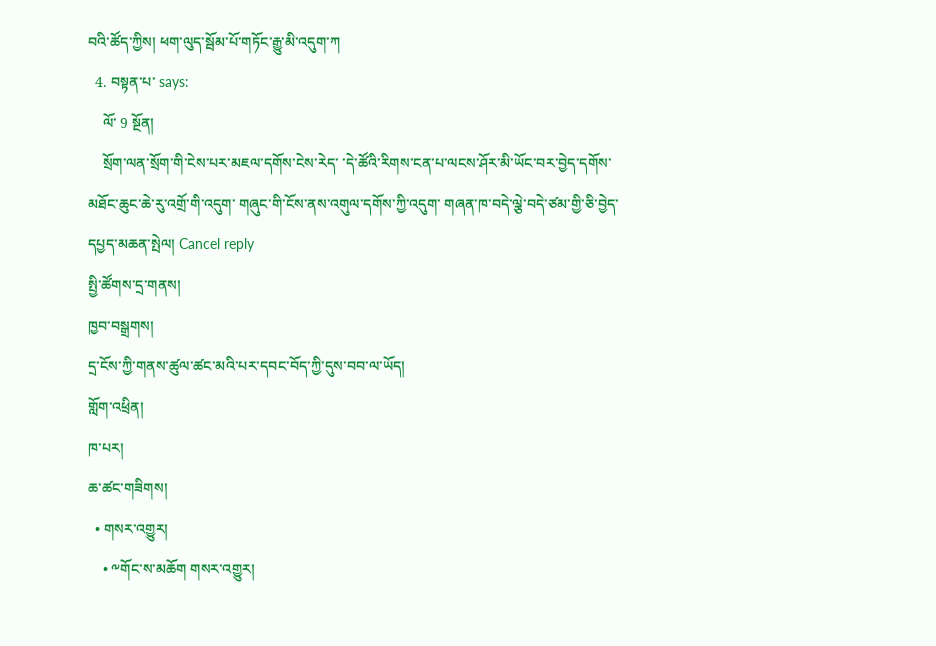བའི་ཚོད་ཀྱིས། ཕག་ལུད་སྦོམ་པོ་གཏོང་རྒྱུ་མི་འདུག་ཀ
  4. བསྟན་པ་ says:
    ལོ་ 9 སྔོན།
    སྲོག་ལན་སྲོག་གི་ངེས་པར་མཇལ་དགོས་ངེས་རེད་ ་དེ་ཚོའི་རིགས་ངན་པ་ལངས་ཤོར་མི་ཡོང་བར་བྱེད་དགོས་ མཐོང་ཆུང་ཆེ་རུ་འགྲོ་གི་འདུག་ གཞུང་གི་ངོས་ནས་འགུལ་དགོས་ཀྱི་འདུག་ གཞན་ཁ་བདེ་ལྕེ་བདེ་ཙམ་གྱི་ཅི་བྱེད་
དཔྱད་མཆན་སྤེལ། Cancel reply
སྤྱི་ཚོགས་དྲ་གནས།
ཁྱབ་བསྒྲགས།
དྲ་ངོས་ཀྱི་གནས་ཚུལ་ཚང་མའི་པར་དབང་བོད་ཀྱི་དུས་བབ་ལ་ཡོད།
གློག་འཕྲིན།
ཁ་པར།
ཆ་ཚང་གཟིགས།
  • གསར་འགྱུར།
    • ༸གོང་ས་མཆོག གསར་འགྱུར།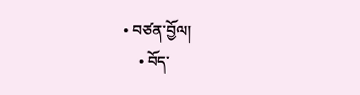• བཙན་བྱོལ།
    • བོད་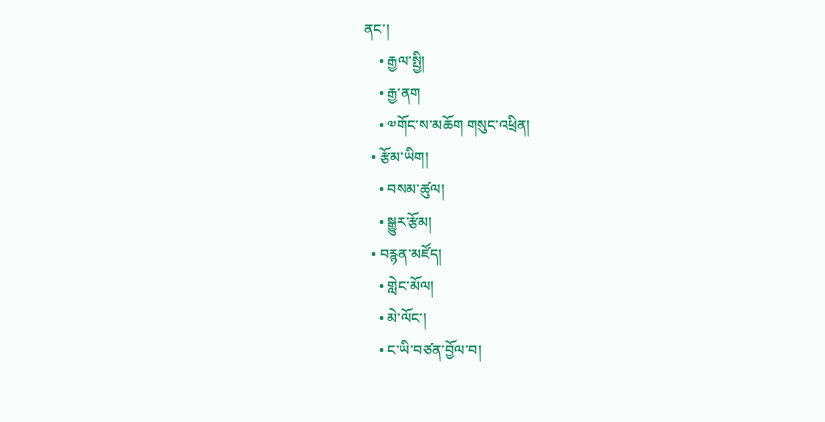ནང་།
    • རྒྱལ་སྤྱི།
    • རྒྱ་ནག
    • ༧གོང་ས་མཆོག གསུང་འཕྲིན།
  • རྩོམ་ཡིག།
    • བསམ་ཚུལ།
    • སྒྱུར་རྩོམ།
  • བརྙན་མཛོད།
    • གླེང་མོལ།
    • མེ་ལོང་།
    • ང་ཡི་བཙན་བྱོལ་བ།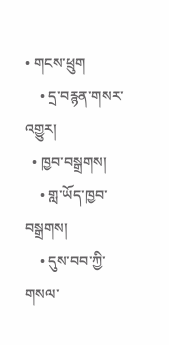• གངས་ཕྲུག
    • དྲ་བརྙན་གསར་འགྱུར།
  • ཁྱབ་བསྒྲགས།
    • གླ་ཡོད་ཁྱབ་བསྒྲགས།
    • དུས་བབ་ཀྱི་གསལ་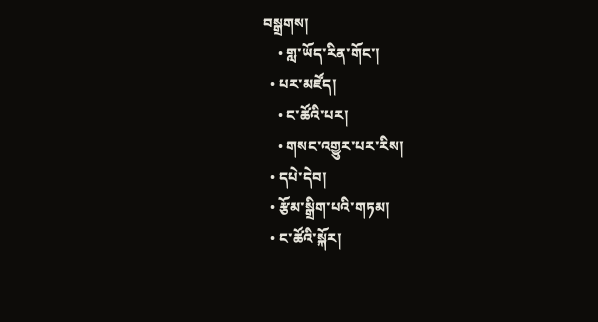བསྒྲགས།
    • གླ་ཡོད་རིན་གོང་།
  • པར་མཛོད།
    • ང་ཚོའི་པར།
    • གསང་འགྱུར་པར་རིས།
  • དཔེ་དེབ།
  • རྩོམ་སྒྲིག་པའི་གཏམ།
  • ང་ཚོའི་སྐོར།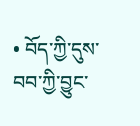• བོད་ཀྱི་དུས་བབ་ཀྱི་བྱུང་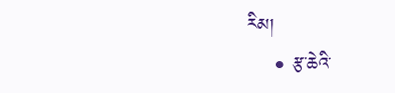རིམ།
    • རྩ་ཆེའི་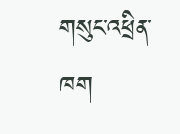གསུང་འཕྲིན་ཁག